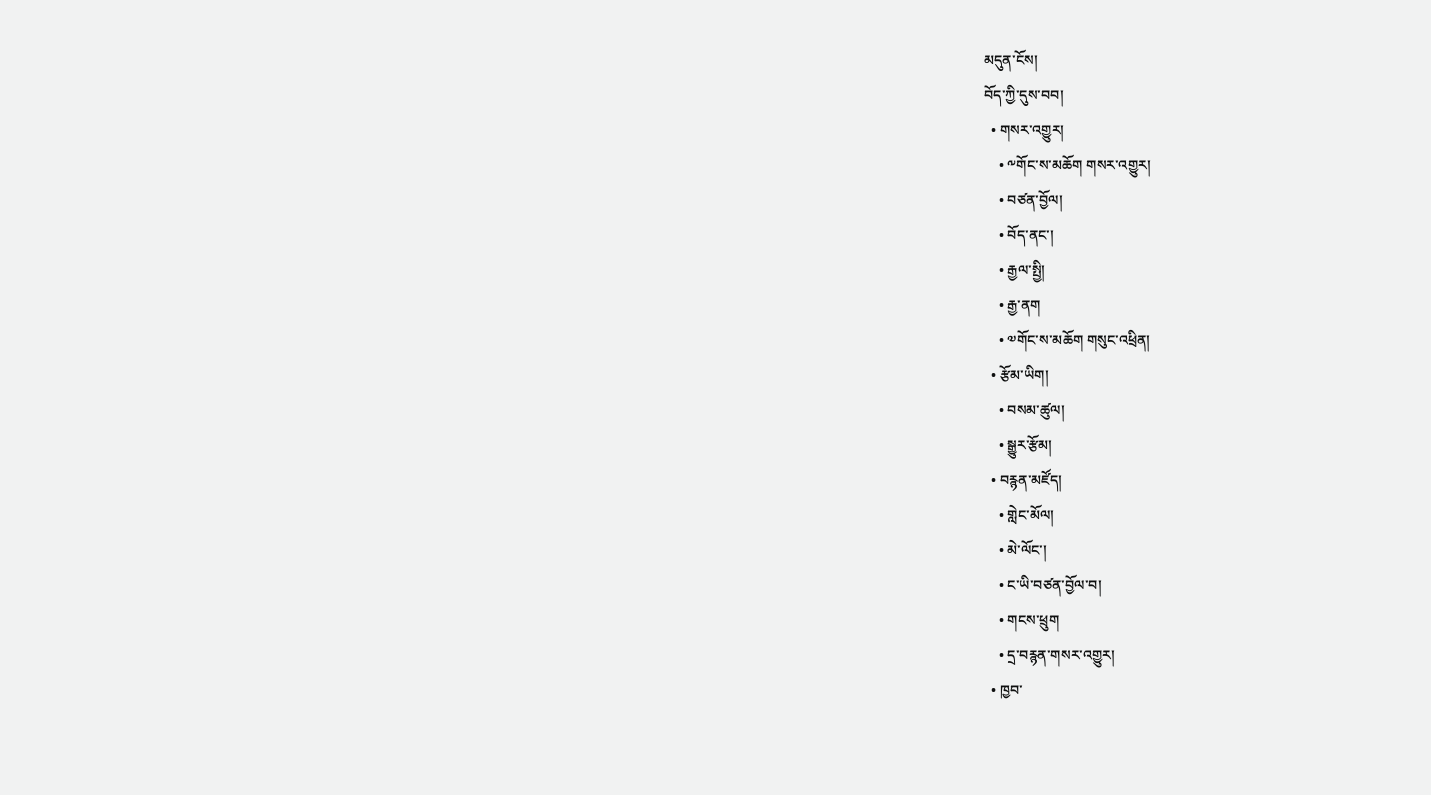མདུན་ངོས།
བོད་ཀྱི་དུས་བབ།
  • གསར་འགྱུར།
    • ༸གོང་ས་མཆོག གསར་འགྱུར།
    • བཙན་བྱོལ།
    • བོད་ནང་།
    • རྒྱལ་སྤྱི།
    • རྒྱ་ནག
    • ༧གོང་ས་མཆོག གསུང་འཕྲིན།
  • རྩོམ་ཡིག།
    • བསམ་ཚུལ།
    • སྒྱུར་རྩོམ།
  • བརྙན་མཛོད།
    • གླེང་མོལ།
    • མེ་ལོང་།
    • ང་ཡི་བཙན་བྱོལ་བ།
    • གངས་ཕྲུག
    • དྲ་བརྙན་གསར་འགྱུར།
  • ཁྱབ་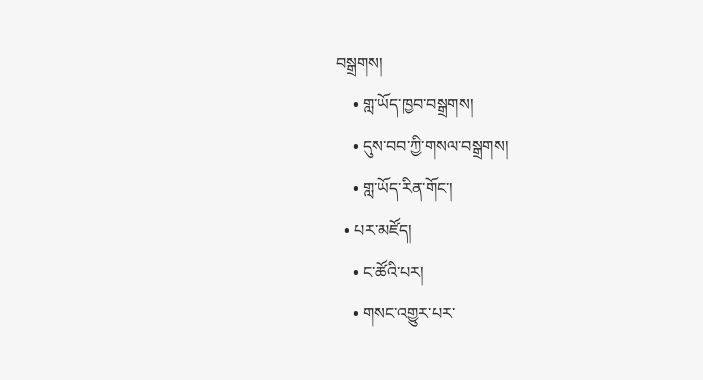བསྒྲགས།
    • གླ་ཡོད་ཁྱབ་བསྒྲགས།
    • དུས་བབ་ཀྱི་གསལ་བསྒྲགས།
    • གླ་ཡོད་རིན་གོང་།
  • པར་མཛོད།
    • ང་ཚོའི་པར།
    • གསང་འགྱུར་པར་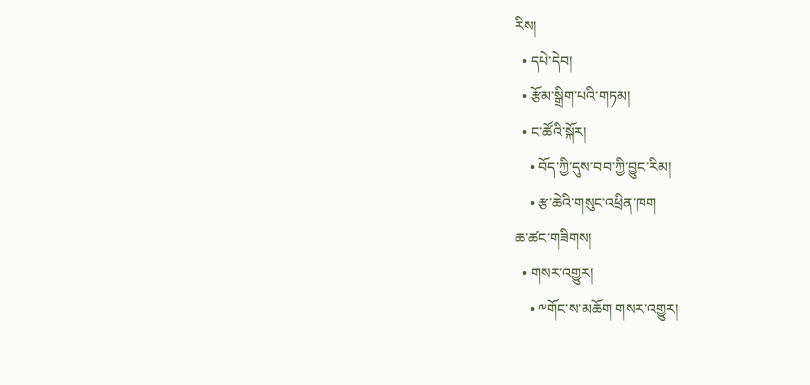རིས།
  • དཔེ་དེབ།
  • རྩོམ་སྒྲིག་པའི་གཏམ།
  • ང་ཚོའི་སྐོར།
    • བོད་ཀྱི་དུས་བབ་ཀྱི་བྱུང་རིམ།
    • རྩ་ཆེའི་གསུང་འཕྲིན་ཁག
ཆ་ཚང་གཟིགས།
  • གསར་འགྱུར།
    • ༸གོང་ས་མཆོག གསར་འགྱུར།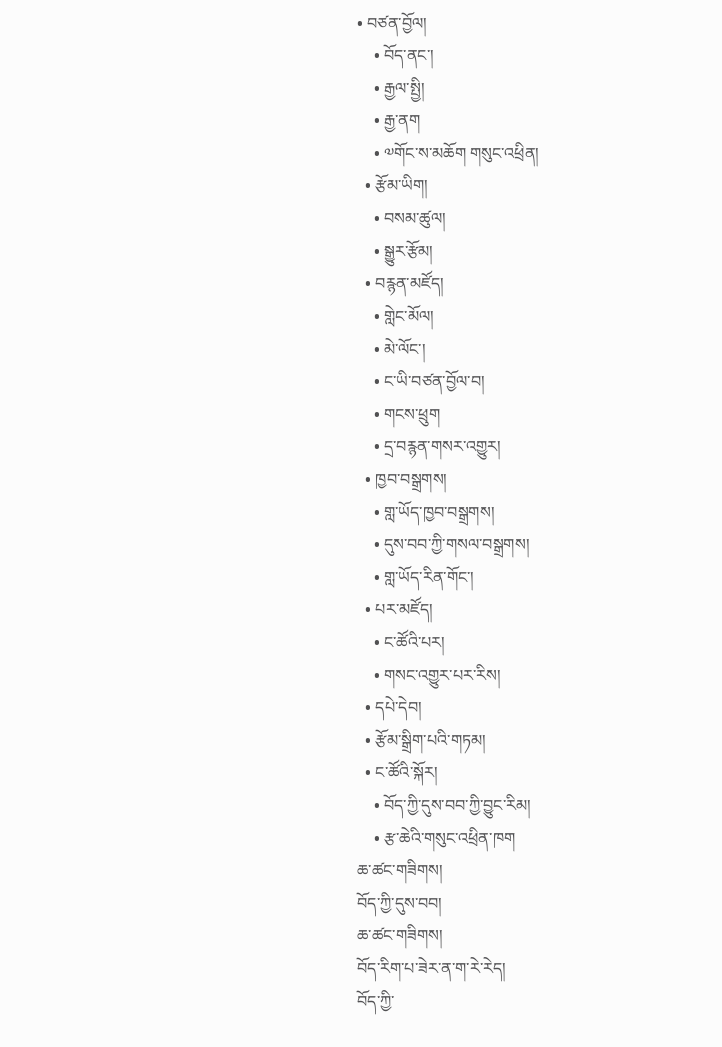• བཙན་བྱོལ།
    • བོད་ནང་།
    • རྒྱལ་སྤྱི།
    • རྒྱ་ནག
    • ༧གོང་ས་མཆོག གསུང་འཕྲིན།
  • རྩོམ་ཡིག།
    • བསམ་ཚུལ།
    • སྒྱུར་རྩོམ།
  • བརྙན་མཛོད།
    • གླེང་མོལ།
    • མེ་ལོང་།
    • ང་ཡི་བཙན་བྱོལ་བ།
    • གངས་ཕྲུག
    • དྲ་བརྙན་གསར་འགྱུར།
  • ཁྱབ་བསྒྲགས།
    • གླ་ཡོད་ཁྱབ་བསྒྲགས།
    • དུས་བབ་ཀྱི་གསལ་བསྒྲགས།
    • གླ་ཡོད་རིན་གོང་།
  • པར་མཛོད།
    • ང་ཚོའི་པར།
    • གསང་འགྱུར་པར་རིས།
  • དཔེ་དེབ།
  • རྩོམ་སྒྲིག་པའི་གཏམ།
  • ང་ཚོའི་སྐོར།
    • བོད་ཀྱི་དུས་བབ་ཀྱི་བྱུང་རིམ།
    • རྩ་ཆེའི་གསུང་འཕྲིན་ཁག
ཆ་ཚང་གཟིགས།
བོད་ཀྱི་དུས་བབ།
ཆ་ཚང་གཟིགས།
བོད་རིག་པ་ཟེར་ན་ག་རེ་རེད།
བོད་ཀྱི་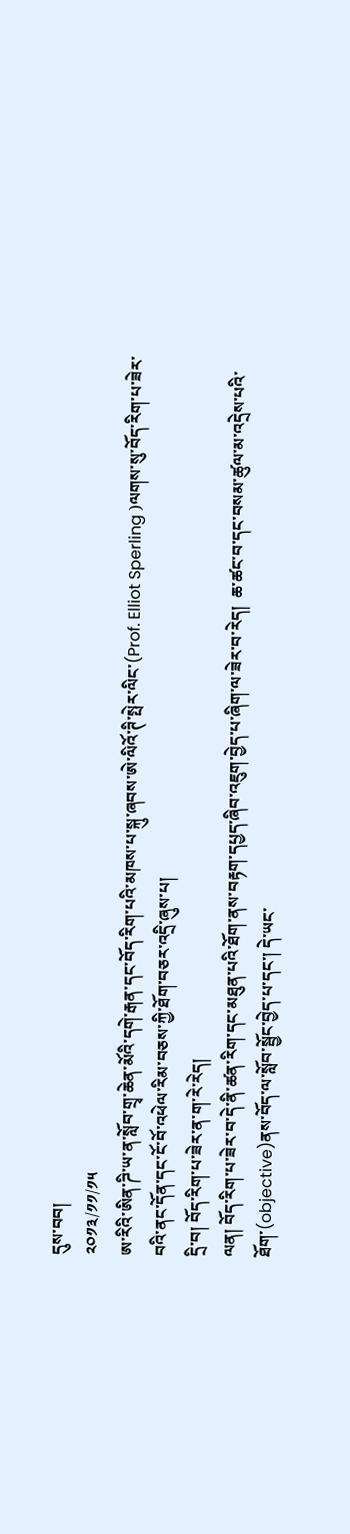དུས་བབ།
༢༠༡༣/༡༡/༡༥
ཨ་རིའི་ཨིན་ཌི་ཡ་ན་སློབ་གྲྭ་ཆེན་མོའི་དགེ་རྒན་དང་བོད་རིག་པའི་མཁས་པ་སྐུ་ཞབས་ཨེ་ལིའོ་ཊི་སྤེར་ལིང་(Prof. Elliot Sperling )ལགས་སུ་བོད་རིག་པ་ཟེར་བའི་ནང་དོན་དང་ངོ་བོ་འཕེལ་རིམ་བཅས་ཀྱི་ཐོག་བཅར་འདྲི་ཞུས་པ།
དྲི་བ། བོད་རིག་པ་ཟེར་ན་ག་རེ་རེད།
ལན། བོད་རིག་པ་ཟེར་བ་དེ་ནི་ཚན་རིག་དང་མཐུན་པའི་ཐོག་ནས་བརྟག་དཔྱད་ཞིབ་འཇུག་བྱེད་པ་ཞིག་ལ་ཟེར་བ་རེད།  ཆ་ཚང་བ་དང་བསམ་ཚུལ་མ་འདྲེས་པའི་ཐོག་(objective)ནས་བོད་ལ་སློབ་སྦྱོང་བྱེད་པ་དང་། དེ་ཡང་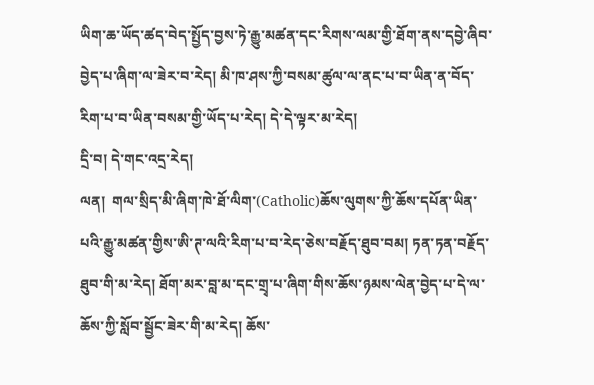ཡིག་ཆ་ཡོད་ཚད་བེད་སྤྱོད་བྱས་ཏེ་རྒྱུ་མཚན་དང་རིགས་ལམ་གྱི་ཐོག་ནས་དབྱེ་ཞིབ་བྱེད་པ་ཞིག་ལ་ཟེར་བ་རེད། མི་ཁ་ཤས་ཀྱི་བསམ་ཚུལ་ལ་ནང་པ་བ་ཡིན་ན་བོད་རིག་པ་བ་ཡིན་བསམ་གྱི་ཡོད་པ་རེད། དེ་དེ་ལྟར་མ་རེད།
དྲི་བ། དེ་གང་འདྲ་རེད།
ལན།  གལ་སྲིད་མི་ཞིག་ཁེ་ཐོ་ལིག་(Catholic)ཆོས་ལུགས་ཀྱི་ཆོས་དཔོན་ཡིན་པའི་རྒྱུ་མཚན་གྱིས་ཨི་ཊ་ལའི་རིག་པ་བ་རེད་ཅེས་བརྗོད་ཐུབ་བམ། ཏན་ཏན་བརྗོད་ཐུབ་གི་མ་རེད། ཐོག་མར་བླ་མ་དང་གྲྭ་པ་ཞིག་གིས་ཆོས་ཉམས་ལེན་བྱེད་པ་དེ་ལ་ཆོས་ཀྱི་སློབ་སྦྱོང་ཟེར་གི་མ་རེད། ཆོས་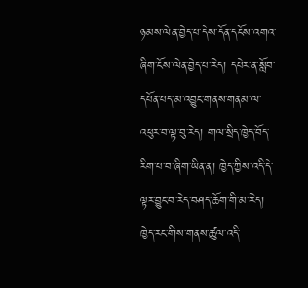ཉམས་ལེན་བྱེད་པ་དེས་དོན་དངོས་འགའ་ཞིག་ངོས་ལེན་བྱེད་པ་རེད། དཔེར་ན་སློབ་དཔོན་པད་མ་འབྱུང་གནས་གནམ་ལ་འཕུར་བ་ལྟ་བུ་རེད། གལ་སྲིད་ཁྱེད་བོད་རིག་པ་བ་ཞིག་ཡིན་ན། ཁྱེད་ཀྱིས་འདི་དེ་ལྟར་བྱུང་བ་རེད་བཤད་ཆོག་གི་མ་རེད། ཁྱེད་རང་གིས་གནས་ཚུལ་འདི་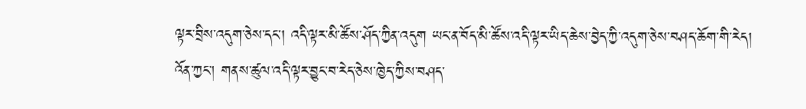ལྟར་བྲིས་འདུག་ཅེས་དང་། འདི་ལྟར་མི་ཚོས་ཤོད་ཀྱིན་འདུག ཡང་ན་བོད་མི་ཚོས་འདི་ལྟར་ཡིད་ཆེས་བྱེད་ཀྱི་འདུག་ཅེས་བཤད་ཆོག་གི་རེད། འོན་ཀྱང་། གནས་ཚུལ་འདི་ལྟར་བྱུང་བ་རེད་ཅེས་ཁྱེད་ཀྱིས་བཤད་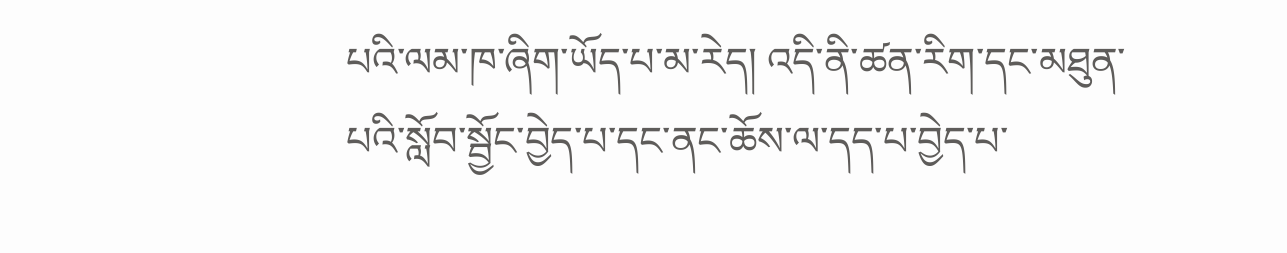པའི་ལམ་ཁ་ཞིག་ཡོད་པ་མ་རེད། འདི་ནི་ཚན་རིག་དང་མཐུན་པའི་སློབ་སྦྱོང་བྱེད་པ་དང་ནང་ཆོས་ལ་དད་པ་བྱེད་པ་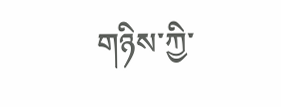གཉིས་ཀྱི་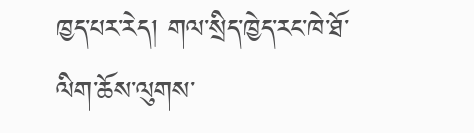ཁྱད་པར་རེད། གལ་སྲིད་ཁྱེད་རང་ཁེ་ཐོ་ལིག་ཆོས་ལུགས་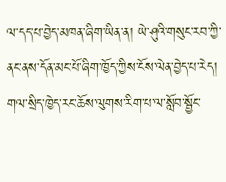ལ་དད་པ་བྱེད་མཁན་ཞིག་ཡིན་ན། ཡེ་ཤུའི་གསུང་རབ་ཀྱི་ནང་ནས་དོན་མང་པོ་ཞིག་ཁྱོད་ཀྱིས་ངོས་ལེན་བྱེད་པ་རེད། གལ་སྲིད་ཁྱེད་རང་ཆོས་ལུགས་རིག་པ་ལ་སློབ་སྦྱོང་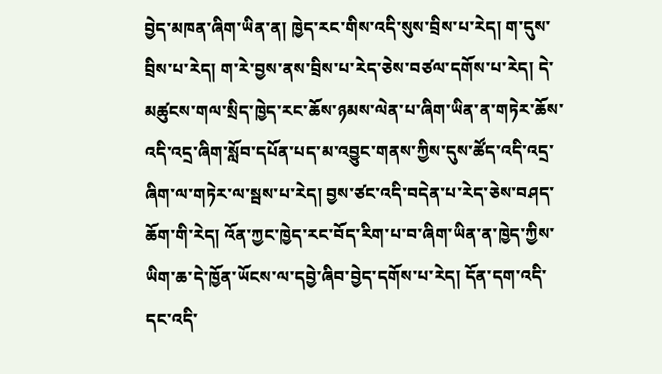བྱེད་མཁན་ཞིག་ཡིན་ན། ཁྱེད་རང་གིས་འདི་སུས་བྲིས་པ་རེད། ག་དུས་བྲིས་པ་རེད། ག་རེ་བྱས་ནས་བྲིས་པ་རེད་ཅེས་བཙལ་དགོས་པ་རེད། དེ་མཚུངས་གལ་སྲིད་ཁྱེད་རང་ཆོས་ཉམས་ལེན་པ་ཞིག་ཡིན་ན་གཏེར་ཆོས་འདི་འདྲ་ཞིག་སློབ་དཔོན་པད་མ་འབྱུང་གནས་ཀྱིས་དུས་ཚོད་འདི་འདྲ་ཞིག་ལ་གཏེར་ལ་སྦས་པ་རེད། བྱས་ཙང་འདི་བདེན་པ་རེད་ཅེས་བཤད་ཆོག་གི་རེད། འོན་ཀྱང་ཁྱེད་རང་བོད་རིག་པ་བ་ཞིག་ཡིན་ན་ཁྱེད་ཀྱིས་ཡིག་ཆ་དེ་ཁྱོན་ཡོངས་ལ་དབྱེ་ཞིབ་བྱེད་དགོས་པ་རེད། དོན་དག་འདི་དང་འདི་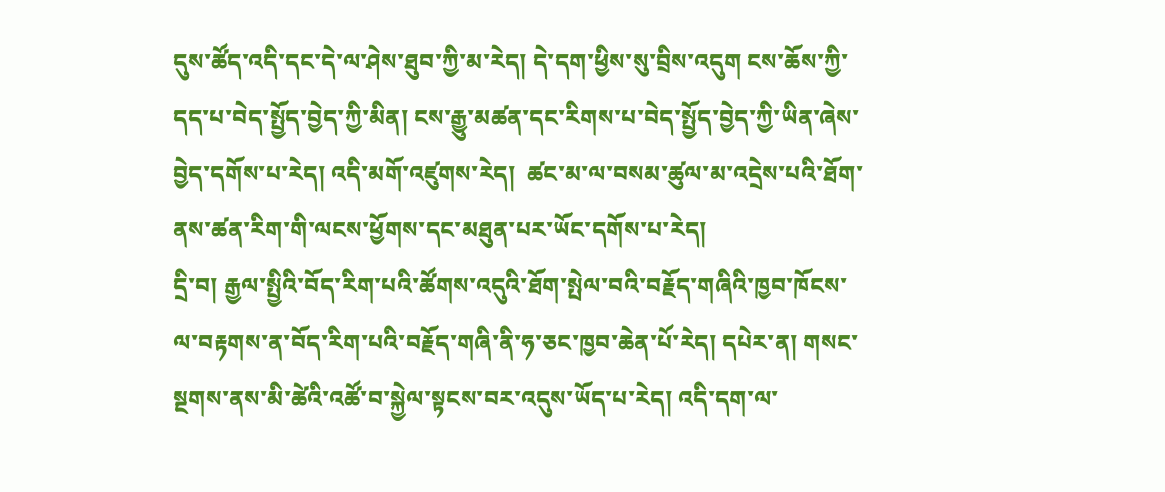དུས་ཚོད་འདི་དང་དེ་ལ་ཤེས་ཐུབ་ཀྱི་མ་རེད། དེ་དག་ཕྱིས་སུ་བྲིས་འདུག ངས་ཆོས་ཀྱི་དད་པ་བེད་སྤྱོད་བྱེད་ཀྱི་མིན། ངས་རྒྱུ་མཚན་དང་རིགས་པ་བེད་སྤྱོད་བྱེད་ཀྱི་ཡིན་ཞེས་བྱེད་དགོས་པ་རེད། འདི་མགོ་འཛུགས་རེད།  ཚང་མ་ལ་བསམ་ཚུལ་མ་འདྲེས་པའི་ཐོག་ནས་ཚན་རིག་གི་ལངས་ཕྱོགས་དང་མཐུན་པར་ཡོང་དགོས་པ་རེད།
དྲི་བ། རྒྱལ་སྤྱིའི་བོད་རིག་པའི་ཚོགས་འདུའི་ཐོག་སྤེལ་བའི་བརྗོད་གཞིའི་ཁྱབ་ཁོངས་ལ་བརྟགས་ན་བོད་རིག་པའི་བརྗོད་གཞི་ནི་ཧ་ཅང་ཁྱབ་ཆེན་པོ་རེད། དཔེར་ན། གསང་སྔགས་ནས་མི་ཚེའི་འཚོ་བ་སྐྱེལ་སྟངས་བར་འདུས་ཡོད་པ་རེད། འདི་དག་ལ་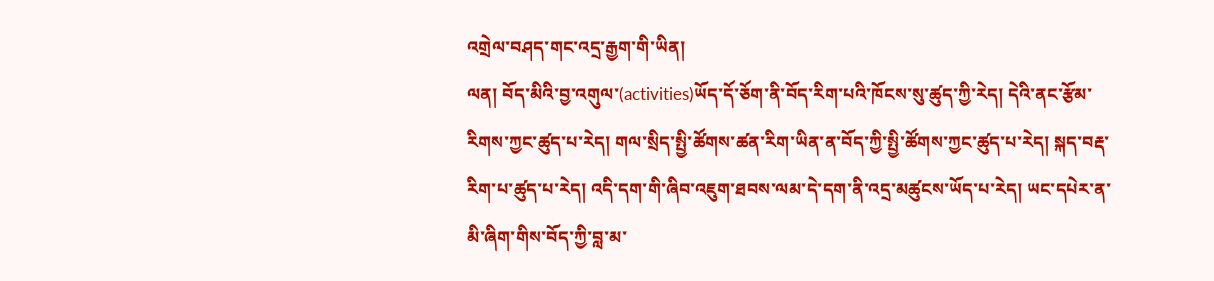འགྲེལ་བཤད་གང་འདྲ་རྒྱག་གི་ཡིན།
ལན། བོད་མིའི་བྱ་འགུལ་(activities)ཡོད་དོ་ཅོག་ནི་བོད་རིག་པའི་ཁོངས་སུ་ཚུད་ཀྱི་རེད། དེའི་ནང་རྩོམ་རིགས་ཀྱང་ཚུད་པ་རེད། གལ་སྲིད་སྤྱི་ཚོགས་ཚན་རིག་ཡིན་ན་བོད་ཀྱི་སྤྱི་ཚོགས་ཀྱང་ཚུད་པ་རེད། སྐད་བརྡ་རིག་པ་ཚུད་པ་རེད། འདི་དག་གི་ཞིབ་འཇུག་ཐབས་ལམ་དེ་དག་ནི་འདྲ་མཚུངས་ཡོད་པ་རེད། ཡང་དཔེར་ན་མི་ཞིག་གིས་བོད་ཀྱི་བླ་མ་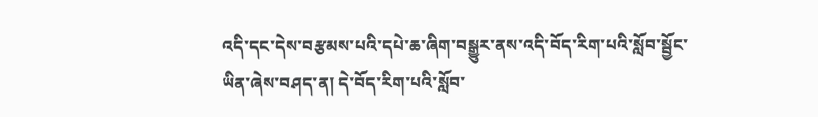འདི་དང་དེས་བརྩམས་པའི་དཔེ་ཆ་ཞིག་བསྒྱུར་ནས་འདི་བོད་རིག་པའི་སློབ་སྦྱོང་ཡིན་ཞེས་བཤད་ན། དེ་བོད་རིག་པའི་སློབ་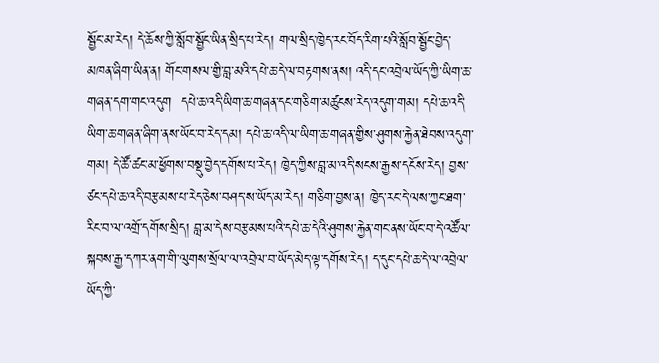སྦྱོང་མ་རེད། དེ་ཆོས་ཀྱི་སློབ་སྦྱོང་ཡིན་སྲིད་པ་རེད། གལ་སྲིད་ཁྱེད་རང་བོད་རིག་པའི་སློབ་སྦྱོང་བྱེད་མཁན་ཞིག་ཡིན་ན། གོང་གསལ་གྱི་བླ་མའི་དཔེ་ཆ་དེ་ལ་བརྟགས་ནས། འདི་དང་འབྲེལ་ཡོད་ཀྱི་ཡིག་ཆ་གཞན་དག་གང་འདུག  དཔེ་ཆ་འདི་ཡིག་ཆ་གཞན་དང་གཅིག་མཚུངས་རེད་འདུག་གམ། དཔེ་ཆ་འདི་ཡིག་ཆ་གཞན་ཞིག་ནས་ཡོང་བ་རེད་དམ། དཔེ་ཆ་འདི་ལ་ཡིག་ཆ་གཞན་གྱིས་ཤུགས་རྐྱེན་ཐེབས་འདུག་གམ། དེ་ཚོ་ཚང་མ་ཕྱོགས་བསྡུ་བྱེད་དགོས་པ་རེད། ཁྱེད་ཀྱིས་བླ་མ་འདི་སངས་རྒྱས་དངོས་རེད། བྱས་ཙང་དཔེ་ཆ་འདི་བརྩམས་པ་རེད་ཅེས་བཤད་ས་ཡོད་མ་རེད། གཅིག་བྱས་ན། ཁྱེད་རང་དེ་ལས་ཀྱང་ཐག་རིང་བ་ལ་འགྲོ་དགོས་སྲིད། བླ་མ་དེས་བརྩམས་པའི་དཔེ་ཆ་དེའི་ཤུགས་རྐྱེན་གང་ནས་ཡོང་བ་དེ་འཚོལ་སྐབས་རྒྱ་དཀར་ནག་གི་ལུགས་སྲོལ་ལ་འབྲེལ་བ་ཡོད་མེད་ལྟ་དགོས་རེད། ད་དུང་དཔེ་ཆ་དེ་ལ་འབྲེལ་ཡོད་ཀྱི་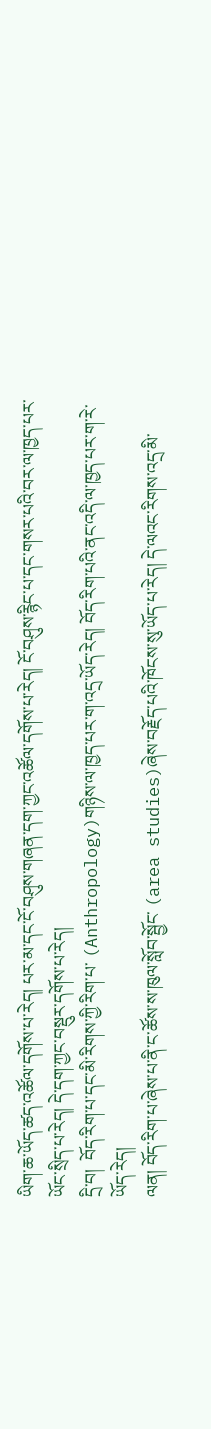ཡིག་ཆ་ཡོད་ཚད་འཚོལ་དགོས་པ་རེད། པར་མ་དང་ངོ་བཤུས་གཞན་དག་ཀྱང་འཚོལ་དགོས་པ་རེད། ངོ་བཤུས་རྙིང་པ་དང་གསར་པའི་བར་ལ་ཁྱད་པར་ཡོང་སྲིད་པ་རེད། དེ་དག་ཀྱང་བསྡུར་དགོས་པ་རེད།
དྲི་བ།  བོད་རིག་པ་དང་མི་རིགས་ཀྱི་རིག་པ་ (Anthropology)གཉིས་ལ་ཁྱད་པར་ག་འདྲ་ཡོད་རེད། བོད་རིག་པའི་ནང་འདི་ལ་ཁྱད་པར་ག་རེ་ཡོད་རེད།
ལན། བོད་རིག་པ་ཞེས་པ་ནི་ང་ཚོས་ས་ཁུལ་སློབ་སྦྱོང་ (area studies)ཞེས་བརྗོད་པའི་ཁོངས་སུ་ཡོད་པ་རེད། དེ་ལའང་རིགས་འདྲ་མི་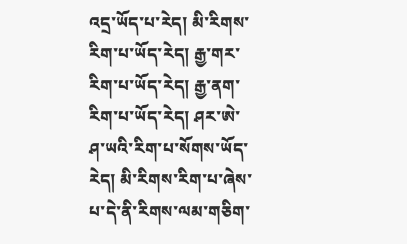འདྲ་ཡོད་པ་རེད། མི་རིགས་རིག་པ་ཡོད་རེད། རྒྱ་གར་རིག་པ་ཡོད་རེད། རྒྱ་ནག་རིག་པ་ཡོད་རེད། ཤར་ཨེ་ཤ་ཡའི་རིག་པ་སོགས་ཡོད་རེད། མི་རིགས་རིག་པ་ཞེས་པ་དེ་ནི་རིགས་ལམ་གཅིག་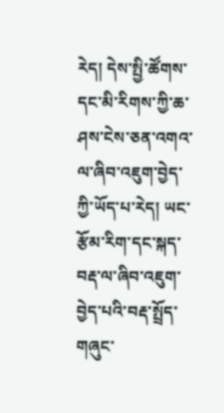རེད། དེས་སྤྱི་ཚོགས་དང་མི་རིགས་ཀྱི་ཆ་ཤས་ངེས་ཅན་འགའ་ལ་ཞིབ་འཇུག་བྱེད་ཀྱི་ཡོད་པ་རེད། ཡང་རྩོམ་རིག་དང་སྐད་བརྡ་ལ་ཞིབ་འཇུག་བྱེད་པའི་བརྡ་སྤྲོད་གཞུང་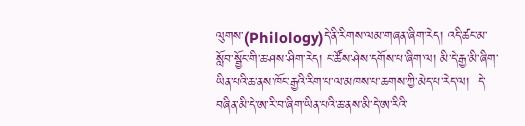ལུགས་(Philology)དེ་ནི་རིགས་ལམ་གཞན་ཞིག་རེད། འདི་ཚང་མ་སློབ་སྦྱོང་གི་ཆ་ཤས་ཤིག་རེད། ང་ཚོས་ཤེས་དགོས་པ་ཞིག་ལ། མི་དེ་རྒྱ་མི་ཞིག་ཡིན་པའི་ཆ་ནས་ཁོང་རྒྱའི་རིག་པ་ལ་མཁས་པ་ཆགས་ཀྱི་མེད་པ་རེད་ལ།  དེ་བཞིན་མི་དེ་ཨ་རི་བ་ཞིག་ཡིན་པའི་ཆ་ནས་མི་དེ་ཨ་རིའི་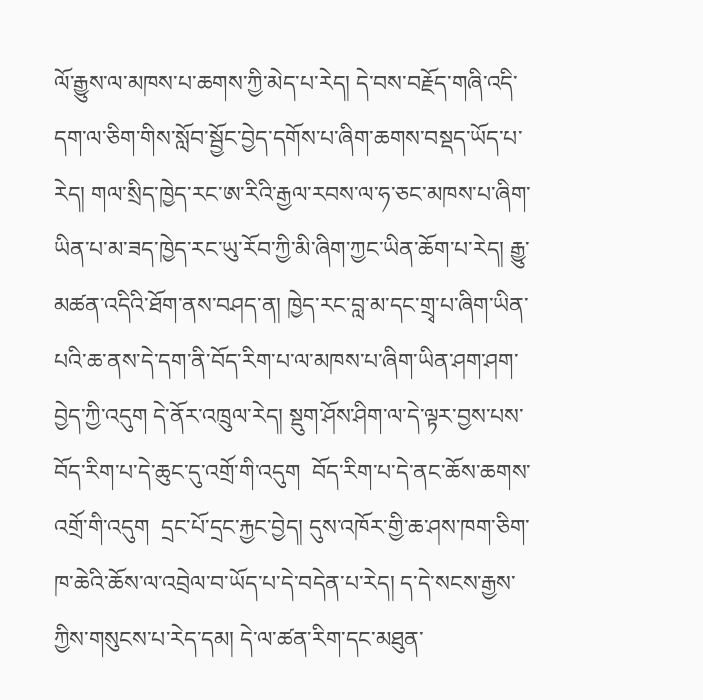ལོ་རྒྱུས་ལ་མཁས་པ་ཆགས་ཀྱི་མེད་པ་རེད། དེ་བས་བརྗོད་གཞི་འདི་དག་ལ་ཅིག་གིས་སློབ་སྦྱོང་བྱེད་དགོས་པ་ཞིག་ཆགས་བསྡད་ཡོད་པ་རེད། གལ་སྲིད་ཁྱེད་རང་ཨ་རིའི་རྒྱལ་རབས་ལ་ཧ་ཅང་མཁས་པ་ཞིག་ཡིན་པ་མ་ཟད་ཁྱེད་རང་ཡུ་རོབ་ཀྱི་མི་ཞིག་ཀྱང་ཡིན་ཆོག་པ་རེད། རྒྱུ་མཚན་འདིའི་ཐོག་ནས་བཤད་ན། ཁྱེད་རང་བླ་མ་དང་གྲྭ་པ་ཞིག་ཡིན་པའི་ཆ་ནས་དེ་དག་ནི་བོད་རིག་པ་ལ་མཁས་པ་ཞིག་ཡིན་ཤག་ཤག་བྱེད་ཀྱི་འདུག དེ་ནོར་འཁྲུལ་རེད། སྡུག་ཤོས་ཤིག་ལ་དེ་ལྟར་བྱས་པས་བོད་རིག་པ་དེ་ཆུང་དུ་འགྲོ་གི་འདུག  བོད་རིག་པ་དེ་ནང་ཆོས་ཆགས་འགྲོ་གི་འདུག  དྲང་པོ་དྲང་རྐྱང་བྱེད། དུས་འཁོར་གྱི་ཆ་ཤས་ཁག་ཅིག་ཁ་ཆེའི་ཆོས་ལ་འབྲེལ་བ་ཡོད་པ་དེ་བདེན་པ་རེད། ད་དེ་སངས་རྒྱས་ཀྱིས་གསུངས་པ་རེད་དམ། དེ་ལ་ཚན་རིག་དང་མཐུན་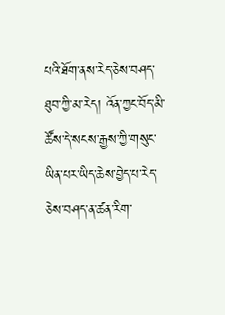པའི་ཐོག་ནས་རེད་ཅེས་བཤད་ཐུབ་ཀྱི་མ་རེད། འོན་ཀྱང་བོད་མི་ཚོས་དེ་སངས་རྒྱས་ཀྱི་གསུང་ཡིན་པར་ཡིད་ཆེས་བྱེད་པ་རེད་ཅེས་བཤད་ན་ཚན་རིག་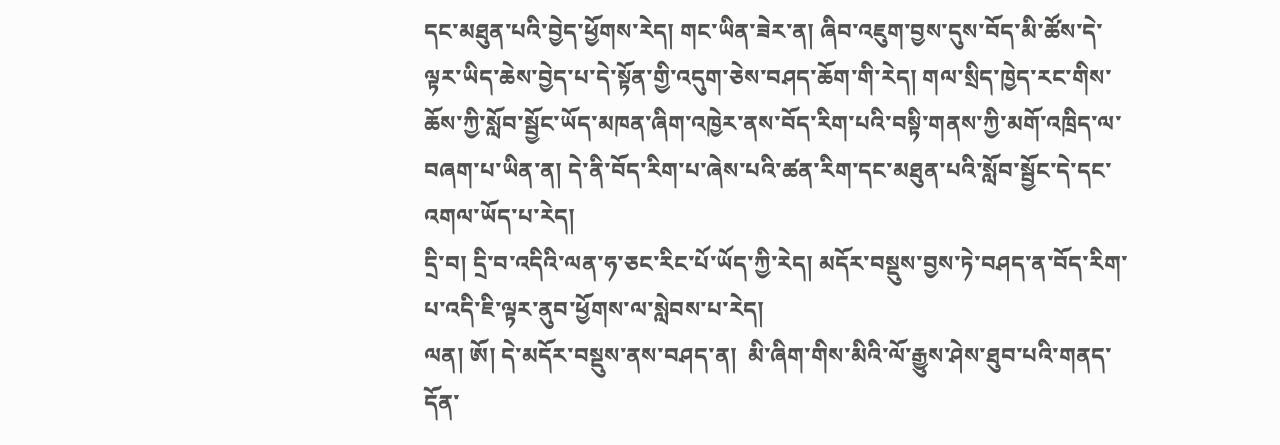དང་མཐུན་པའི་བྱེད་ཕྱོགས་རེད། གང་ཡིན་ཟེར་ན། ཞིབ་འཇུག་བྱས་དུས་བོད་མི་ཚོས་དེ་ལྟར་ཡིད་ཆེས་བྱེད་པ་དེ་སྟོན་གྱི་འདུག་ཅེས་བཤད་ཆོག་གི་རེད། གལ་སྲིད་ཁྱེད་རང་གིས་ཆོས་ཀྱི་སློབ་སྦྱོང་ཡོད་མཁན་ཞིག་འཁྱེར་ནས་བོད་རིག་པའི་བསྟི་གནས་ཀྱི་མགོ་འཁྲིད་ལ་བཞག་པ་ཡིན་ན། དེ་ནི་བོད་རིག་པ་ཞེས་པའི་ཚན་རིག་དང་མཐུན་པའི་སློབ་སྦྱོང་དེ་དང་འགལ་ཡོད་པ་རེད།
དྲི་བ། དྲི་བ་འདིའི་ལན་ཧ་ཅང་རིང་པོ་ཡོད་ཀྱི་རེད། མདོར་བསྡུས་བྱས་ཏེ་བཤད་ན་བོད་རིག་པ་འདི་ཇི་ལྟར་ནུབ་ཕྱོགས་ལ་སླེབས་པ་རེད།
ལན། ཨོ། དེ་མདོར་བསྡུས་ནས་བཤད་ན།  མི་ཞིག་གིས་མིའི་ལོ་རྒྱུས་ཤེས་ཐུབ་པའི་གནད་དོན་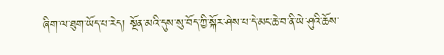ཞིག་ལ་ཐུག་ཡོད་པ་རེད། སྔོན་མའི་དུས་སུ་བོད་ཀྱི་སྐོར་ཤེས་པ་དེ་མང་ཆེ་བ་ནི་ཡེ་ཤུའི་ཆོས་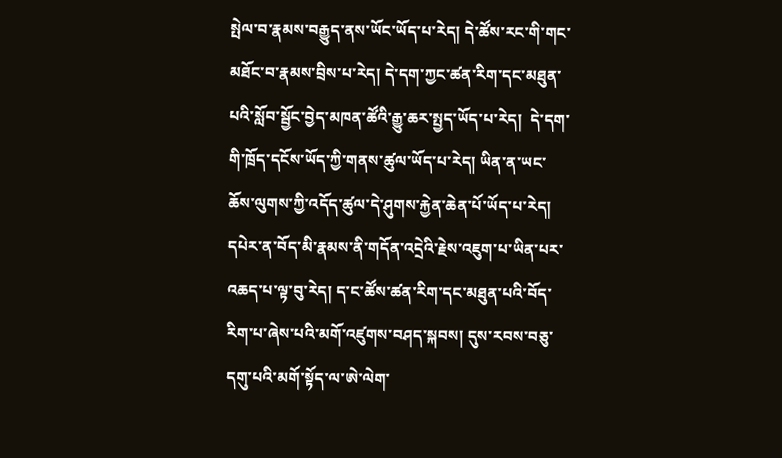སྤེལ་བ་རྣམས་བརྒྱུད་ནས་ཡོང་ཡོད་པ་རེད། དེ་ཚོས་རང་གི་གང་མཐོང་བ་རྣམས་བྲིས་པ་རེད། དེ་དག་ཀྱང་ཚན་རིག་དང་མཐུན་པའི་སློབ་སྦྱོང་བྱེད་མཁན་ཚོའི་རྒྱུ་ཆར་སྤྱད་ཡོད་པ་རེད།  དེ་དག་གི་ཁྲོད་དངོས་ཡོད་ཀྱི་གནས་ཚུལ་ཡོད་པ་རེད། ཡིན་ན་ཡང་ཆོས་ལུགས་ཀྱི་འདོད་ཚུལ་དེ་ཤུགས་རྐྱེན་ཆེན་པོ་ཡོད་པ་རེད། དཔེར་ན་བོད་མི་རྣམས་ནི་གདོན་འདྲེའི་རྗེས་འཇུག་པ་ཡིན་པར་འཆད་པ་ལྟ་བུ་རེད། ད་ང་ཚོས་ཚན་རིག་དང་མཐུན་པའི་བོད་རིག་པ་ཞེས་པའི་མགོ་འཛུགས་བཤད་སྐབས། དུས་རབས་བཅུ་དགུ་པའི་མགོ་སྟོད་ལ་ཨེ་ལེག་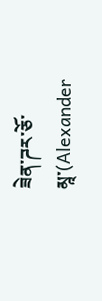ཟེན་ཌར་ཅོ་མཱ་(Alexander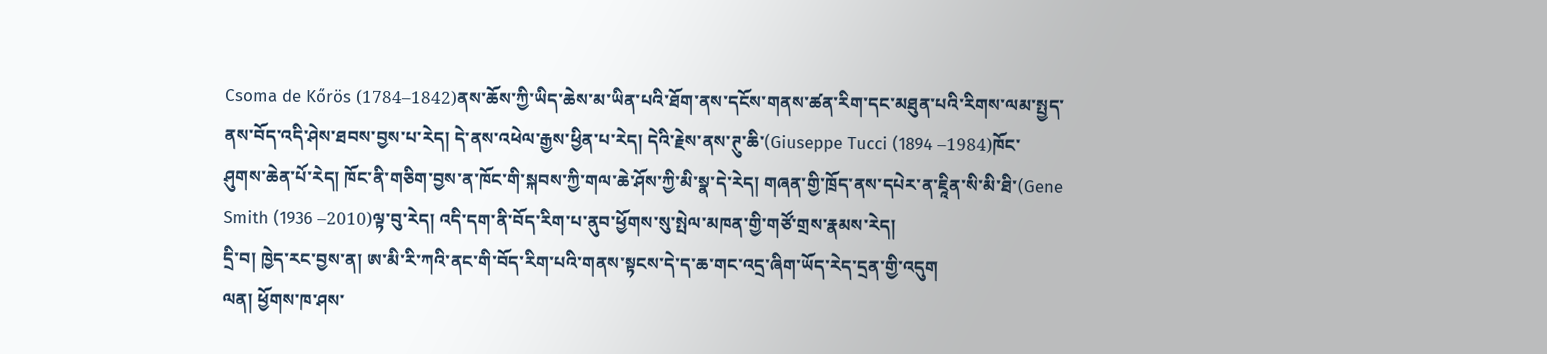Csoma de Kőrös (1784–1842)ནས་ཆོས་ཀྱི་ཡིད་ཆེས་མ་ཡིན་པའི་ཐོག་ནས་དངོས་གནས་ཚན་རིག་དང་མཐུན་པའི་རིགས་ལམ་སྤྱད་ནས་བོད་འདི་ཤེས་ཐབས་བྱས་པ་རེད། དེ་ནས་འཕེལ་རྒྱས་ཕྱིན་པ་རེད། དེའི་རྗེས་ནས་ཊུ་ཆི་(Giuseppe Tucci (1894 –1984)ཁོང་ཤུགས་ཆེན་པོ་རེད། ཁོང་ནི་གཅིག་བྱས་ན་ཁོང་གི་སྐབས་ཀྱི་གལ་ཆེ་ཤོས་ཀྱི་མི་སྣ་དེ་རེད། གཞན་གྱི་ཁྲོད་ནས་དཔེར་ན་ཇཱིན་སི་མི་ཐི་(Gene Smith (1936 –2010)ལྟ་བུ་རེད། འདི་དག་ནི་བོད་རིག་པ་ནུབ་ཕྱོགས་སུ་སྤེལ་མཁན་གྱི་གཙོ་གྲས་རྣམས་རེད།
དྲི་བ། ཁྱེད་རང་བྱས་ན། ཨ་མི་རི་ཀའི་ནང་གི་བོད་རིག་པའི་གནས་སྟངས་དེ་ད་ཆ་གང་འདྲ་ཞིག་ཡོད་རེད་དྲན་གྱི་འདུག
ལན། ཕྱོགས་ཁ་ཤས་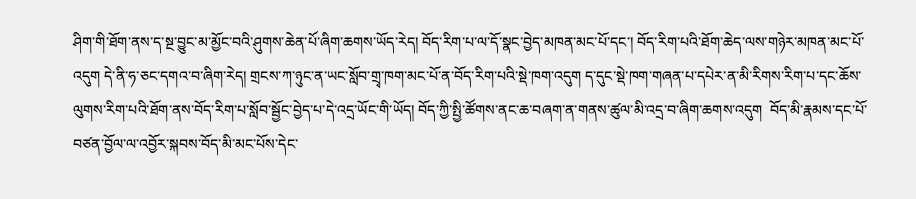ཤིག་གི་ཐོག་ནས་ད་སྔ་བྱུང་མ་མྱོང་བའི་ཤུགས་ཆེན་པོ་ཞིག་ཆགས་ཡོད་རེད། བོད་རིག་པ་ལ་དོ་སྣང་བྱེད་མཁན་མང་པོ་དང་། བོད་རིག་པའི་ཐོག་ཆེད་ལས་གཉེར་མཁན་མང་པོ་འདུག དེ་ནི་ཧ་ཅང་དགའ་བ་ཞིག་རེད། གྲངས་ཀ་ཉུང་ན་ཡང་སློབ་གྲྭ་ཁག་མང་པོ་ན་བོད་རིག་པའི་སྡེ་ཁག་འདུག ད་དུང་སྡེ་ཁག་གཞན་པ་དཔེར་ན་མི་རིགས་རིག་པ་དང་ཆོས་ལུགས་རིག་པའི་ཐོག་ནས་བོད་རིག་པ་སློབ་སྦྱོང་བྱེད་པ་དེ་འདྲ་ཡོང་གི་ཡོད། བོད་ཀྱི་སྤྱི་ཚོགས་ནང་ཆ་བཞག་ན་གནས་ཚུལ་མི་འདྲ་བ་ཞིག་ཆགས་འདུག  བོད་མི་རྣམས་དང་པོ་བཙན་བྱོལ་ལ་འབྱོར་སྐབས་བོད་མི་མང་པོས་དེང་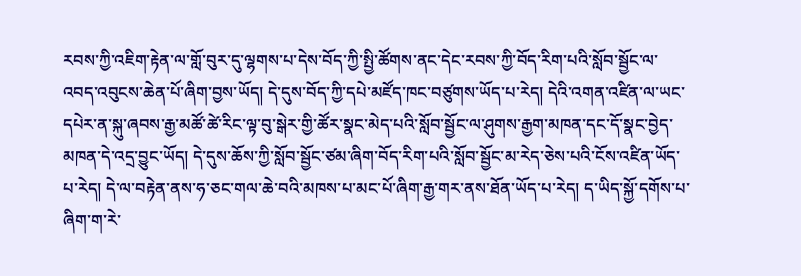རབས་ཀྱི་འཇིག་རྟེན་ལ་གློ་བུར་དུ་ལྷགས་པ་དེས་བོད་ཀྱི་སྤྱི་ཚོགས་ནང་དེང་རབས་ཀྱི་བོད་རིག་པའི་སློབ་སྦྱོང་ལ་འབད་འབུངས་ཆེན་པོ་ཞིག་བྱས་ཡོད། དེ་དུས་བོད་ཀྱི་དཔེ་མཛོད་ཁང་བཙུགས་ཡོད་པ་རེད། དེའི་འགན་འཛིན་ལ་ཡང་དཔེར་ན་སྐུ་ཞབས་རྒྱ་མཚོ་ཚེ་རིང་ལྟ་བུ་སྒེར་གྱི་ཚོར་སྣང་མེད་པའི་སློབ་སྦྱོང་ལ་ཤུགས་རྒྱག་མཁན་དང་དོ་སྣང་བྱེད་མཁན་དེ་འདྲ་བྱུང་ཡོད། དེ་དུས་ཆོས་ཀྱི་སློབ་སྦྱོང་ཙམ་ཞིག་བོད་རིག་པའི་སློབ་སྦྱོང་མ་རེད་ཅེས་པའི་ངོས་འཛིན་ཡོད་པ་རེད། དེ་ལ་བརྟེན་ནས་ཧ་ཅང་གལ་ཆེ་བའི་མཁས་པ་མང་པོ་ཞིག་རྒྱ་གར་ནས་ཐོན་ཡོད་པ་རེད། ད་ཡིད་སྐྱོ་དགོས་པ་ཞིག་ག་རེ་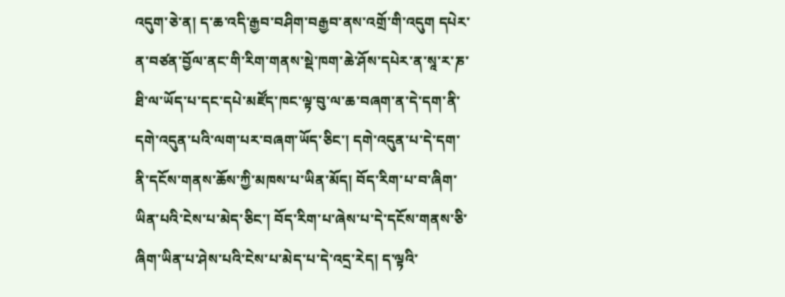འདུག་ཅེ་ན། ད་ཆ་འདི་རྒྱབ་བཤིག་བརྒྱབ་ནས་འགྲོ་གི་འདུག དཔེར་ན་བཙན་བྱོལ་ནང་གི་རིག་གནས་སྡེ་ཁག་ཆེ་ཤོས་དཔེར་ན་སཱ་ར་ཎ་ཐི་ལ་ཡོད་པ་དང་དཔེ་མཛོད་ཁང་ལྟ་བུ་ལ་ཆ་བཞག་ན་དེ་དག་ནི་དགེ་འདུན་པའི་ལག་པར་བཞག་ཡོད་ཅིང་། དགེ་འདུན་པ་དེ་དག་ནི་དངོས་གནས་ཆོས་ཀྱི་མཁས་པ་ཡིན་མོད། བོད་རིག་པ་བ་ཞིག་ཡིན་པའི་ངེས་པ་མེད་ཅིང་། བོད་རིག་པ་ཞེས་པ་དེ་དངོས་གནས་ཅི་ཞིག་ཡིན་པ་ཤེས་པའི་ངེས་པ་མེད་པ་དེ་འདྲ་རེད། ད་ལྟའི་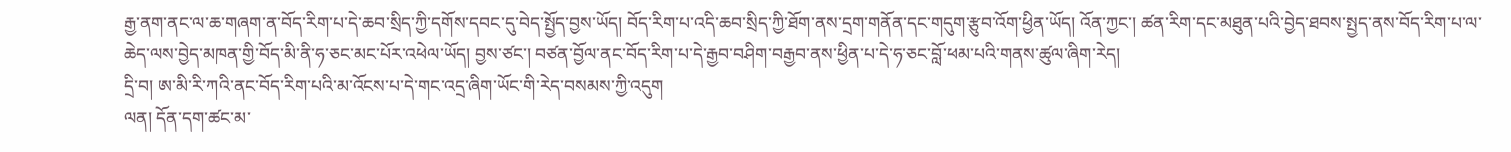རྒྱ་ནག་ནང་ལ་ཆ་གཞག་ན་བོད་རིག་པ་དེ་ཆབ་སྲིད་ཀྱི་དགོས་དབང་དུ་བེད་སྤྱོད་བྱས་ཡོད། བོད་རིག་པ་འདི་ཆབ་སྲིད་ཀྱི་ཐོག་ནས་དྲག་གནོན་དང་གདུག་རྩུབ་འོག་ཕྱིན་ཡོད། འོན་ཀྱང་། ཚན་རིག་དང་མཐུན་པའི་བྱེད་ཐབས་སྤྱད་ནས་བོད་རིག་པ་ལ་ཆེད་ལས་བྱེད་མཁན་གྱི་བོད་མི་ནི་ཧ་ཅང་མང་པོར་འཕེལ་ཡོད། བྱས་ཙང་། བཙན་བྱོལ་ནང་བོད་རིག་པ་དེ་རྒྱབ་བཤིག་བརྒྱབ་ནས་ཕྱིན་པ་དེ་ཧ་ཅང་བློ་ཕམ་པའི་གནས་ཚུལ་ཞིག་རེད།
དྲི་བ། ཨ་མི་རི་ཀའི་ནང་བོད་རིག་པའི་མ་འོངས་པ་དེ་གང་འདྲ་ཞིག་ཡོང་གི་རེད་བསམས་ཀྱི་འདུག
ལན། དོན་དག་ཚང་མ་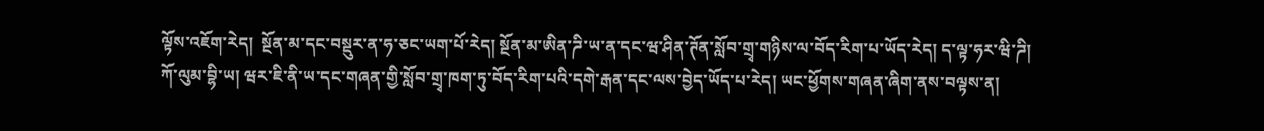ལྟོས་འཇོག་རེད།  སྔོན་མ་དང་བསྡུར་ན་ཧ་ཅང་ཡག་པོ་རེད། སྔོན་མ་ཨིན་ཌི་ཡ་ན་དང་ཝ་ཤིན་ཊོན་སློབ་གྲྭ་གཉིས་ལ་བོད་རིག་པ་ཡོད་རེད། ད་ལྟ་ཧར་ཝི་ཌི། ཀོ་ལུམ་བྷི་ཡ། ཝར་ཇི་ནི་ཡ་དང་གཞན་གྱི་སློབ་གྲྭ་ཁག་ཏུ་བོད་རིག་པའི་དགེ་རྒན་དང་ལས་བྱེད་ཡོད་པ་རེད། ཡང་ཕྱོགས་གཞན་ཞིག་ནས་བལྟས་ན།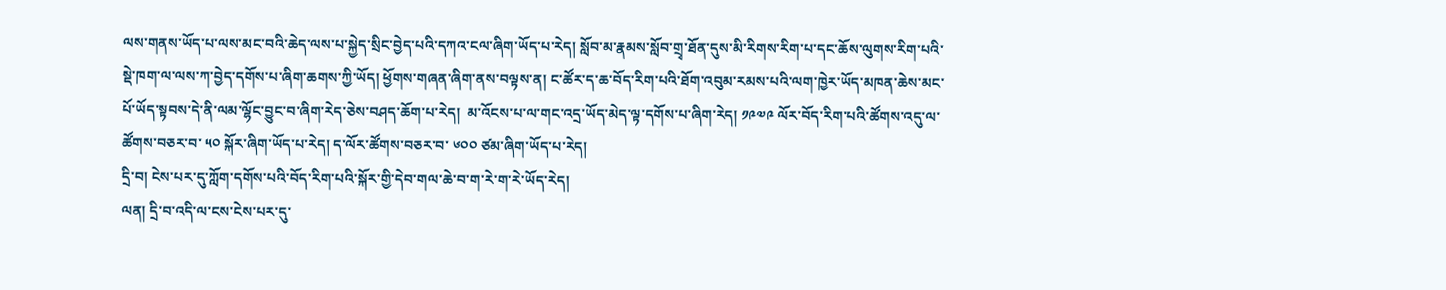ལས་གནས་ཡོད་པ་ལས་མང་བའི་ཆེད་ལས་པ་སྐྱེད་སྲིང་བྱེད་པའི་དཀའ་ངལ་ཞིག་ཡོད་པ་རེད། སློབ་མ་རྣམས་སློབ་གྲྭ་ཐོན་དུས་མི་རིགས་རིག་པ་དང་ཆོས་ལུགས་རིག་པའི་སྡེ་ཁག་ལ་ལས་ཀ་བྱེད་དགོས་པ་ཞིག་ཆགས་ཀྱི་ཡོད། ཕྱོགས་གཞན་ཞིག་ནས་བལྟས་ན། ང་ཚོར་ད་ཆ་བོད་རིག་པའི་ཐོག་འབུམ་རམས་པའི་ལག་ཁྱེར་ཡོད་མཁན་ཆེས་མང་པོ་ཡོད་སྟབས་དེ་ནི་ལམ་ལྷོང་བྱུང་བ་ཞིག་རེད་ཅེས་བཤད་ཆོག་པ་རེད།  མ་འོངས་པ་ལ་གང་འདྲ་ཡོད་མེད་ལྟ་དགོས་པ་ཞིག་རེད། ༡༩༧༩ ལོར་བོད་རིག་པའི་ཚོགས་འདུ་ལ་ཚོགས་བཅར་བ་ ༥༠ སྐོར་ཞིག་ཡོད་པ་རེད། ད་ལོར་ཚོགས་བཅར་བ་ ༦༠༠ ཙམ་ཞིག་ཡོད་པ་རེད།
དྲི་བ། ངེས་པར་དུ་ཀློག་དགོས་པའི་བོད་རིག་པའི་སྐོར་གྱི་དེབ་གལ་ཆེ་བ་ག་རེ་ག་རེ་ཡོད་རེད།
ལན། དྲི་བ་འདི་ལ་ངས་ངེས་པར་དུ་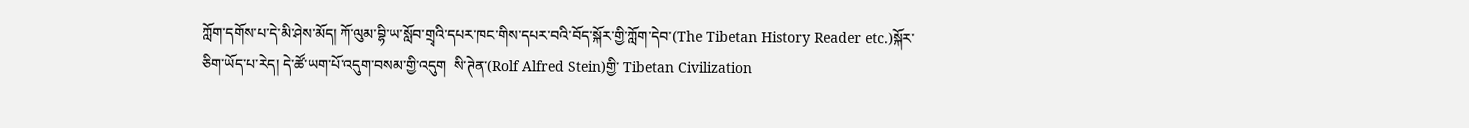ཀློག་དགོས་པ་དེ་མི་ཤེས་མོད། ཀོ་ལུམ་བྷི་ཡ་སློབ་གྲྭའི་དཔར་ཁང་གིས་དཔར་བའི་བོད་སྐོར་གྱི་ཀློག་དེབ་(The Tibetan History Reader etc.)སྐོར་ཅིག་ཡོད་པ་རེད། དེ་ཚོ་ཡག་པོ་འདུག་བསམ་གྱི་འདུག  སི་ཊེན་(Rolf Alfred Stein)གྱི་ Tibetan Civilization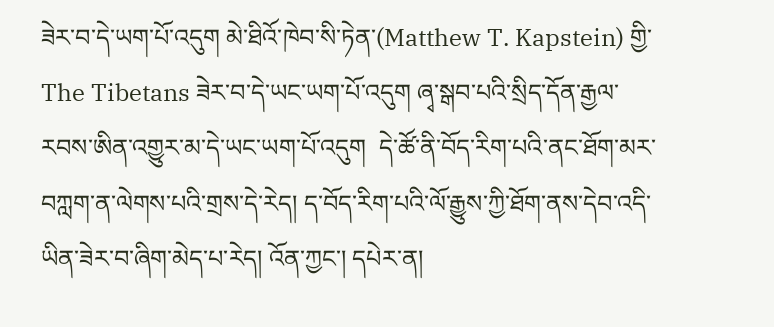ཟེར་བ་དེ་ཡག་པོ་འདུག མེ་ཐིའོ་ཁེབ་སི་ཏེན་(Matthew T. Kapstein) གྱི་ The Tibetans ཟེར་བ་དེ་ཡང་ཡག་པོ་འདུག ཞྭ་སྒབ་པའི་སྲིད་དོན་རྒྱལ་རབས་ཨིན་འགྱུར་མ་དེ་ཡང་ཡག་པོ་འདུག  དེ་ཚོ་ནི་བོད་རིག་པའི་ནང་ཐོག་མར་བཀླག་ན་ལེགས་པའི་གྲས་དེ་རེད། ད་བོད་རིག་པའི་ལོ་རྒྱུས་ཀྱི་ཐོག་ནས་དེབ་འདི་ཡིན་ཟེར་བ་ཞིག་མེད་པ་རེད། འོན་ཀྱང་། དཔེར་ན།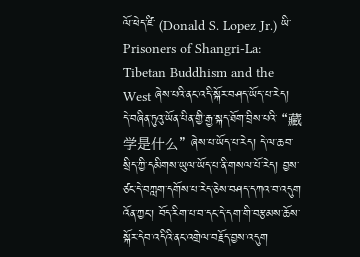ལོ་ཕེད་ཛི་ (Donald S. Lopez Jr.) ཡི་ Prisoners of Shangri-La: Tibetan Buddhism and the West ཞེས་པའི་ནང་འདི་སྐོར་བཤད་ཡོད་པ་རེད།  དེ་བཞིན་ཏུའུ་ཡོན་པིན་གྱི་རྒྱ་སྐད་ཐོག་བྲིས་པའི་ “藏学是什么” ཞེས་པ་ཡོད་པ་རེད། དེ་ལ་ཆབ་སྲིད་ཀྱི་དམིགས་ཡུལ་ཡོད་པ་ནི་གསལ་པོ་རེད། བྱས་ཙང་དེ་བཀླག་དགོས་པ་རེད་ཅེས་བཤད་དཀའ་བ་འདུག འོན་ཀྱང་། བོད་རིག་པ་བ་དང་དེ་དག་གི་བརྩམས་ཆོས་སྐོར་དེབ་འདིའི་ནང་འགྲེལ་བརྗོད་བྱས་འདུག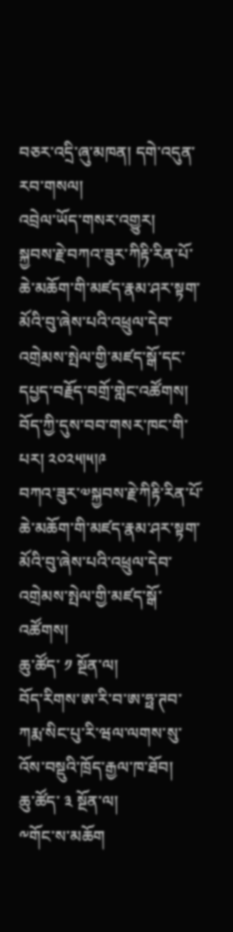བཅར་འདྲི་ཞུ་མཁན། དགེ་འདུན་རབ་གསལ།
འབྲེལ་ཡོད་གསར་འགྱུར།
སྐྱབས་རྗེ་བཀའ་ཟུར་ཀིརྟི་རིན་པོ་ཆེ་མཆོག་གི་མཛད་རྣམ་ཤར་སྟག་མོའི་བུ་ཞེས་པའི་འཕྲུལ་དེབ་འགྲེམས་སྤེལ་གྱི་མཛད་སྒོ་དང་དཔྱད་བརྗོད་བགྲོ་གླེང་འཚོགས། བོད་ཀྱི་དུས་བབ་གསར་ཁང་གི་པར། ༢༠༢༥།༥།༩
བཀའ་ཟུར་༧སྐྱབས་རྗེ་ཀིརྟི་རིན་པོ་ཆེ་མཆོག་གི་མཛད་རྣམ་ཤར་སྟག་མོའི་བུ་ཞེས་པའི་འཕྲུལ་དེབ་འགྲེམས་སྤེལ་གྱི་མཛད་སྒོ་འཚོགས།
ཆུ་ཚོད་ ༡ སྔོན་ལ།
བོད་རིགས་ཨ་རི་བ་ཨ་ཧྥ་ཊབ་ཀརྨ་སིང་པུ་རི་ཝལ་ལགས་སུ་འོས་བསྡུའི་ཁྲོད་རྒྱལ་ཁ་ཐོབ།
ཆུ་ཚོད་ ༣ སྔོན་ལ།
༸གོང་ས་མཆོག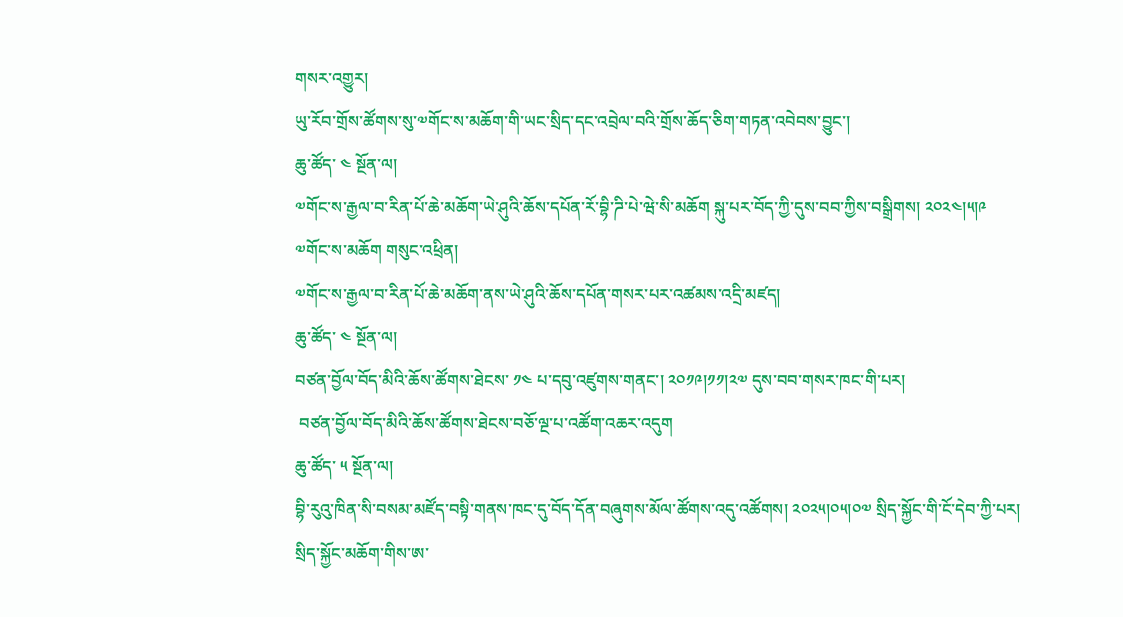གསར་འགྱུར།
ཡུ་རོབ་གྲོས་ཚོགས་སུ་༧གོང་ས་མཆོག་གི་ཡང་སྲིད་དང་འབྲེལ་བའི་གྲོས་ཆོད་ཅིག་གཏན་འབེབས་བྱུང་།
ཆུ་ཚོད་ ༤ སྔོན་ལ།
༧གོང་ས་རྒྱལ་བ་རིན་པོ་ཆེ་མཆོག་ཡེ་ཤུའི་ཆོས་དཔོན་རོ་བྷི་ཌི་པེ་ཝེ་སི་མཆོག སྐུ་པར་བོད་ཀྱི་དུས་བབ་ཀྱིས་བསྒྲིགས། ༢༠༢༤།༥།༩
༧གོང་ས་མཆོག གསུང་འཕྲིན།
༧གོང་ས་རྒྱལ་བ་རིན་པོ་ཆེ་མཆོག་ནས་ཡེ་ཤུའི་ཆོས་དཔོན་གསར་པར་འཚམས་འདྲི་མཛད།
ཆུ་ཚོད་ ༤ སྔོན་ལ།
བཙན་བྱོལ་བོད་མིའི་ཆོས་ཚོགས་ཐེངས་ ༡༤ པ་དབུ་འཛུགས་གནང་། ༢༠༡༩།༡༡།༢༧ དུས་བབ་གསར་ཁང་གི་པར།
 བཙན་བྱོལ་བོད་མིའི་ཆོས་ཚོགས་ཐེངས་བཅོ་ལྔ་པ་འཚོག་འཆར་འདུག
ཆུ་ཚོད་ ༥ སྔོན་ལ།
བྷི་རུའུ་ཁིན་སི་བསམ་མཛོད་བསྟི་གནས་ཁང་དུ་བོད་དོན་བཞུགས་མོལ་ཚོགས་འདུ་འཚོགས། ༢༠༢༥།༠༥།༠༧ སྲིད་སྐྱོང་གི་ངོ་དེབ་ཀྱི་པར།
སྲིད་སྐྱོང་མཆོག་གིས་ཨ་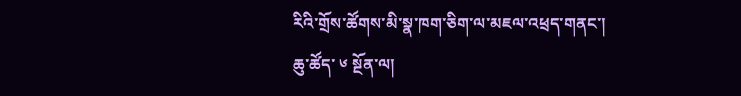རིའི་གྲོས་ཚོགས་མི་སྣ་ཁག་ཅིག་ལ་མཇལ་འཕྲད་གནང་།
ཆུ་ཚོད་ ༦ སྔོན་ལ།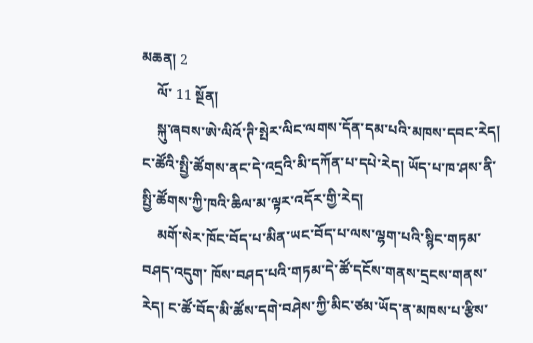མཆན། 2
    ལོ་ 11 སྔོན།
    སྐུ་ཞབས་ཨེ་ལིའོ་ཊི་སྤེར་ལིང་ལགས་དོན་དམ་པའི་མཁས་དབང་རེད། ང་ཚོའི་སྤྱི་ཚོགས་ནང་དེ་འདྲའི་མི་དཀོན་པ་དཔེ་རེད། ཡོད་པ་ཁ་ཤས་ནི་སྤྱི་ཚོགས་ཀྱི་ཁའི་ཆིལ་མ་ལྟར་འདོར་གྱི་རེད།
    མགོ་སེར་ཁོང་བོད་པ་མིན་ཡང་བོད་པ་ལས་ལྷག་པའི་སྙིང་གཏམ་བཤད་འདུག་ ཁོས་བཤད་པའི་གཏམ་དེ་ཚོ་དངོས་གནས་དྲངས་གནས་རེད། ང་ཚོ་བོད་མི་ཚོས་དགེ་བཤེས་ཀྱི་མིང་ཙམ་ཡོད་ན་མཁས་པ་རྩིས་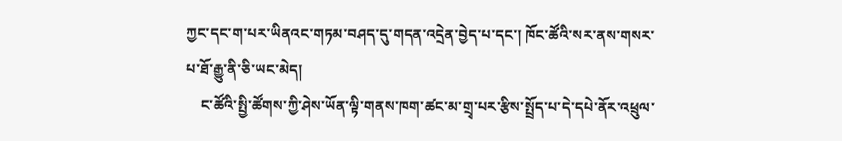ཀྱང་དང་ག་པར་ཡིནའང་གཏམ་བཤད་དུ་གདན་འདྲེན་བྱེད་པ་དང་། ཁོང་ཚོའི་སར་ནས་གསར་པ་ཐོ་རྒྱུ་ནི་ཅི་ཡང་མེད།
    ང་ཚོའི་སྤྱི་ཚོགས་ཀྱི་ཤེས་ཡོན་ལྟི་གནས་ཁག་ཚང་མ་གྲྭ་པར་རྩིས་སྤྲོད་པ་དེ་དཔེ་ནོར་འཕྲུལ་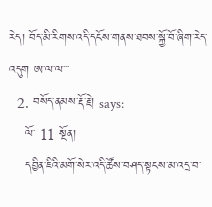རེད། བོད་མི་རིགས་འདི་དངོས་གནས་ཐབས་སྐྱོ་བོ་ཞིག་རེད་འདུག ཨ་ལ་ལ་་་
  2. བསོད་ནམས་རྡོ་རྗེ། says:
    ལོ་ 11 སྔོན།
    དབྱིན་ཇིའི་མགོ་སེར་འདི་ཚོས་བཤད་སྟངས་མ་འདྲ་བ་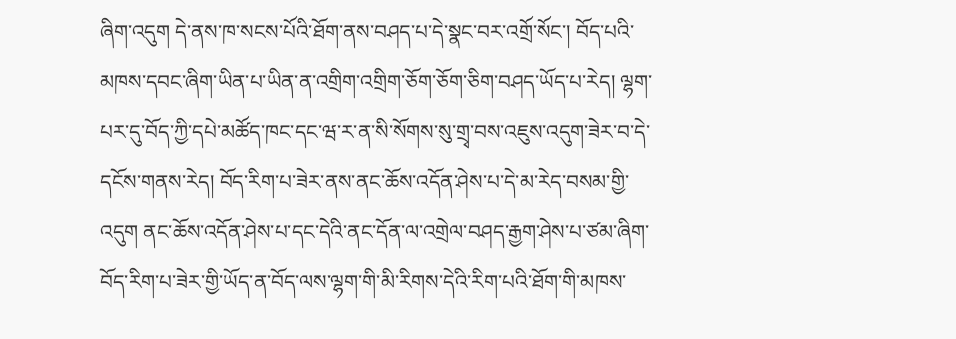ཞིག་འདུག དེ་ནས་ཁ་སངས་པོའི་ཐོག་ནས་བཤད་པ་དེ་སྣང་བར་འགྲོ་སོང་། བོད་པའི་མཁས་དབང་ཞིག་ཡིན་པ་ཡིན་ན་འགྲིག་འགྲིག་ཅོག་ཅོག་ཅིག་བཤད་ཡོད་པ་རེད། ལྷག་པར་དུ་བོད་ཀྱི་དཔེ་མཚོད་ཁང་དང་ཝ་ར་ན་སི་སོགས་སུ་གྲྭ་བས་འཇུས་འདུག་ཟེར་བ་དེ་དངོས་གནས་རེད། བོད་རིག་པ་ཟེར་ནས་ནང་ཆོས་འདོན་ཤེས་པ་དེ་མ་རེད་བསམ་གྱི་འདུག ནང་ཆོས་འདོན་ཤེས་པ་དང་དེའི་ནང་དོན་ལ་འགྲེལ་བཤད་རྒྱག་ཤེས་པ་ཙམ་ཞིག་བོད་རིག་པ་ཟེར་གྱི་ཡོད་ན་བོད་ལས་ལྷག་གི་མི་རིགས་དེའི་རིག་པའི་ཐོག་གི་མཁས་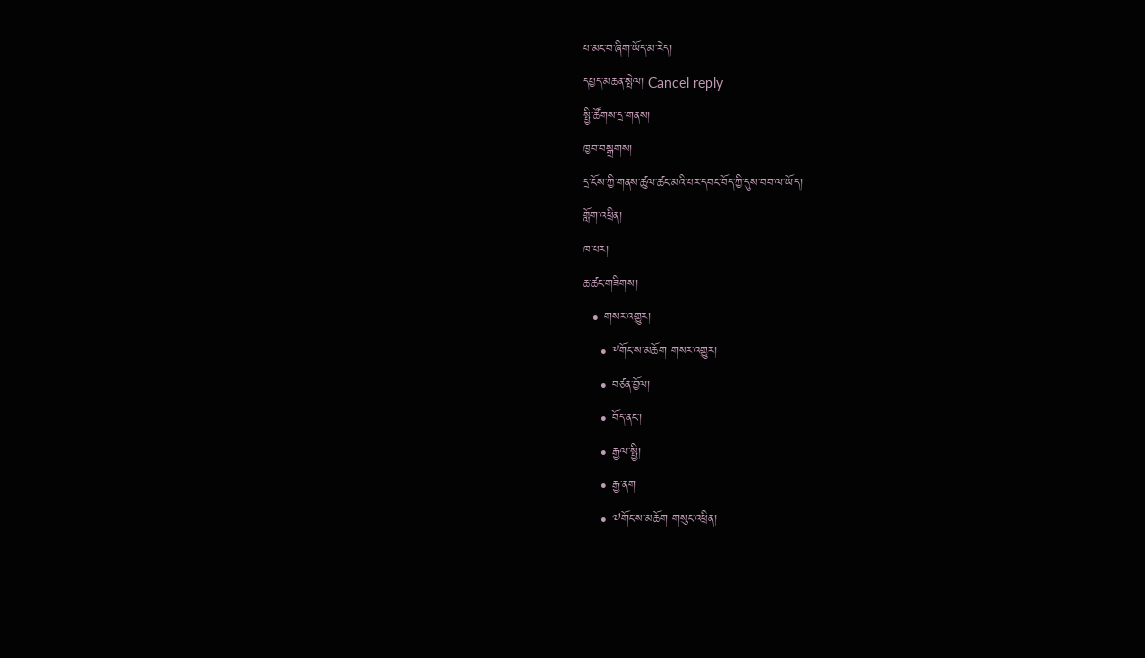པ་མང་བ་ཞིག་ཡོད་མ་རེད།
དཔྱད་མཆན་སྤེལ། Cancel reply
སྤྱི་ཚོགས་དྲ་གནས།
ཁྱབ་བསྒྲགས།
དྲ་ངོས་ཀྱི་གནས་ཚུལ་ཚང་མའི་པར་དབང་བོད་ཀྱི་དུས་བབ་ལ་ཡོད།
གློག་འཕྲིན།
ཁ་པར།
ཆ་ཚང་གཟིགས།
  • གསར་འགྱུར།
    • ༸གོང་ས་མཆོག གསར་འགྱུར།
    • བཙན་བྱོལ།
    • བོད་ནང་།
    • རྒྱལ་སྤྱི།
    • རྒྱ་ནག
    • ༧གོང་ས་མཆོག གསུང་འཕྲིན།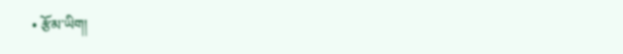• རྩོམ་ཡིག།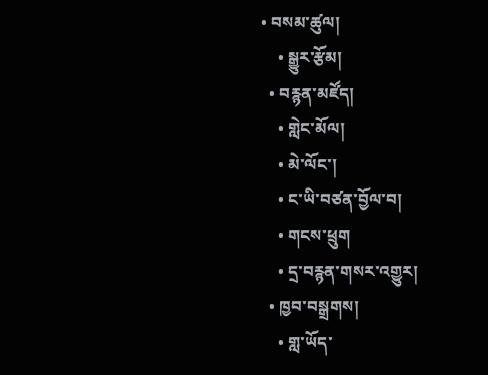• བསམ་ཚུལ།
    • སྒྱུར་རྩོམ།
  • བརྙན་མཛོད།
    • གླེང་མོལ།
    • མེ་ལོང་།
    • ང་ཡི་བཙན་བྱོལ་བ།
    • གངས་ཕྲུག
    • དྲ་བརྙན་གསར་འགྱུར།
  • ཁྱབ་བསྒྲགས།
    • གླ་ཡོད་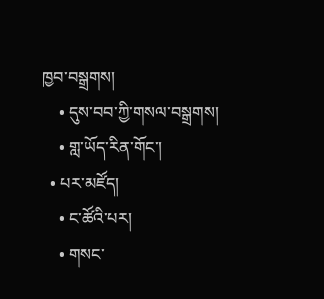ཁྱབ་བསྒྲགས།
    • དུས་བབ་ཀྱི་གསལ་བསྒྲགས།
    • གླ་ཡོད་རིན་གོང་།
  • པར་མཛོད།
    • ང་ཚོའི་པར།
    • གསང་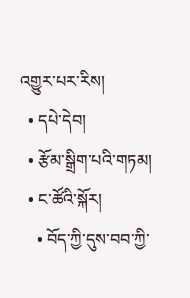འགྱུར་པར་རིས།
  • དཔེ་དེབ།
  • རྩོམ་སྒྲིག་པའི་གཏམ།
  • ང་ཚོའི་སྐོར།
    • བོད་ཀྱི་དུས་བབ་ཀྱི་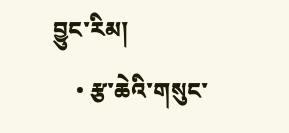བྱུང་རིམ།
    • རྩ་ཆེའི་གསུང་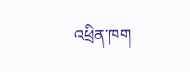འཕྲིན་ཁག